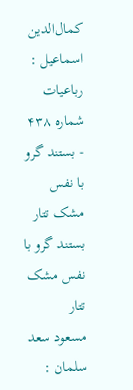کمال‌الدین اسماعیل : رباعیات
شماره ۴۳۸ - بستند گرو با نفس مشک تتار
بستند گرو با نفس مشک تتار
مسعود سعد سلمان :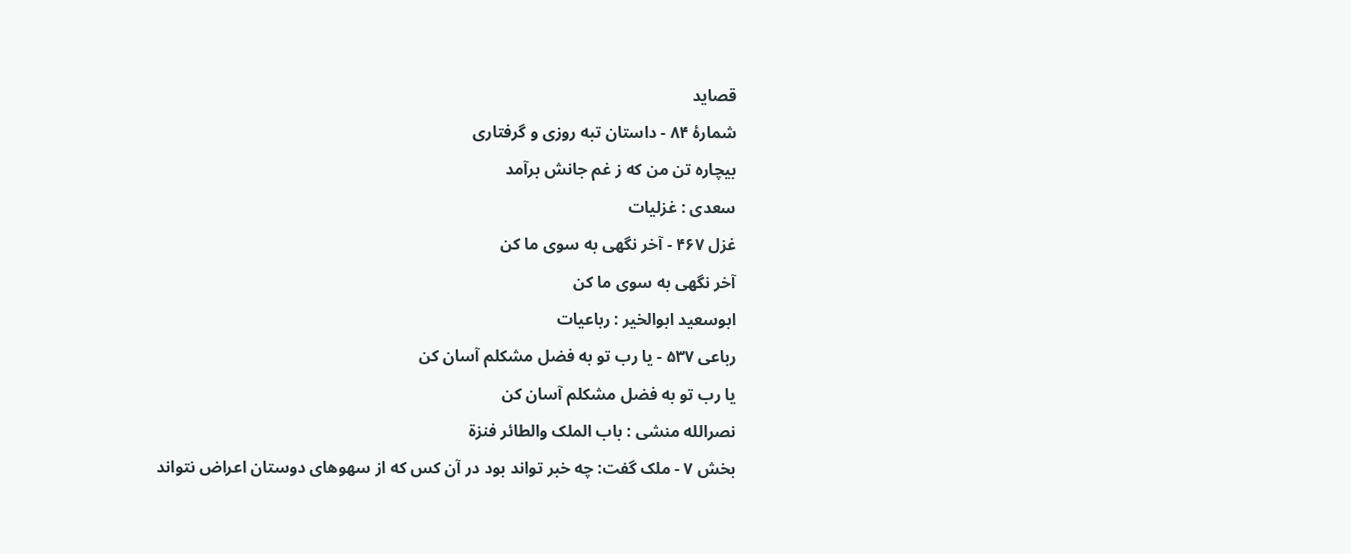قصاید
شمارهٔ ۸۴ - داستان تبه روزی و گرفتاری
بیچاره تن من که ز غم جانش برآمد
سعدی : غزلیات
غزل ۴۶۷ - آخر نگهی به سوی ما کن
آخر نگهی به سوی ما کن
ابوسعید ابوالخیر : رباعیات
رباعی ۵۳۷ - یا رب تو به فضل مشکلم آسان کن
یا رب تو به فضل مشکلم آسان کن
نصرالله منشی : باب الملک والطائر فنزة
بخش ۷ - ملک گفت: چه خبر تواند بود در آن کس که از سهوهای دوستان اعراض نتواند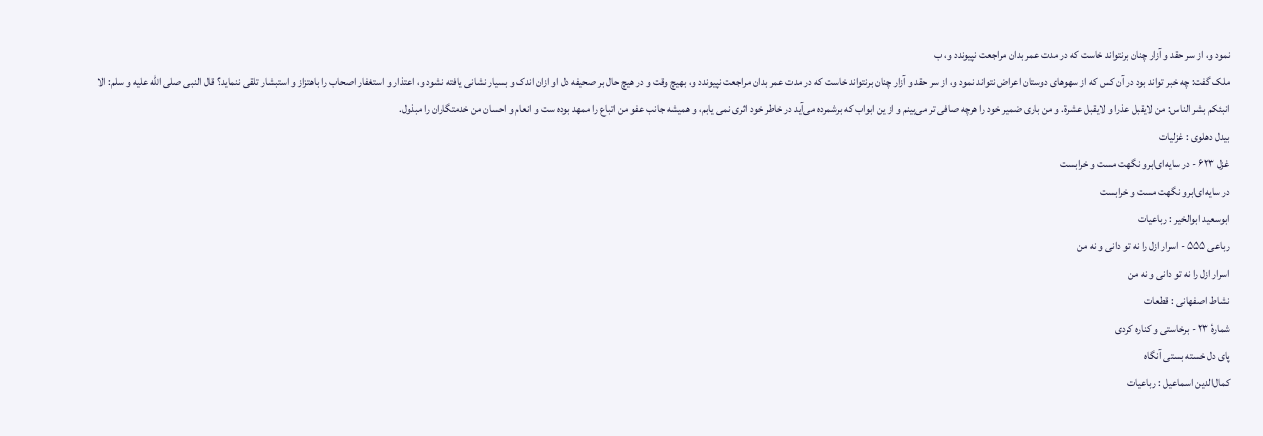نمود و، از سر حقد و آزار چنان برنتواند خاست که در مدت عمر بدان مراجعت نپیوندد و، ب
ملک گفت: چه خبر تواند بود در آن کس که از سهوهای دوستان اعراض نتواند نمود و، از سر حقد و آزار چنان برنتواند خاست که در مدت عمر بدان مراجعت نپیوندد و، بهیچ وقت و در هیچ حال بر صحیفه دل او ازان اندک و بسیار نشانی یافته نشود و، اعتذار و استغفار اصحاب را باهتزاز و استبشار تلقی ننماید؟ قال النبی صلی الله علیه و سلم: الا انبئکم بشر الناس: من لایقبل عذرا و لایقبل عشرة. و من باری ضمیر خود را هرچه صافی تر می‌بینم و از ین ابواب که برشمرده می‌آید در خاطر خود اثری نمی یابم، و همیشه جانب عفو من اتباع را ممهد بوده ست و انعام و احسان من خدمتگاران را مبذول.
بیدل دهلوی : غزلیات
غزل ۶۲۳ - در سایه‌ای‌ابرو نگهت مست و خرابست
در سایه‌ای‌ابرو نگهت مست و خرابست
ابوسعید ابوالخیر : رباعیات
رباعی ۵۵۵ - اسرار ازل را نه تو دانی و نه من
اسرار ازل را نه تو دانی و نه من
نشاط اصفهانی : قطعات
شمارهٔ ۲۳ - برخاستی و کناره کردی
پای دل خسته بستی آنگاه
کمال‌الدین اسماعیل : رباعیات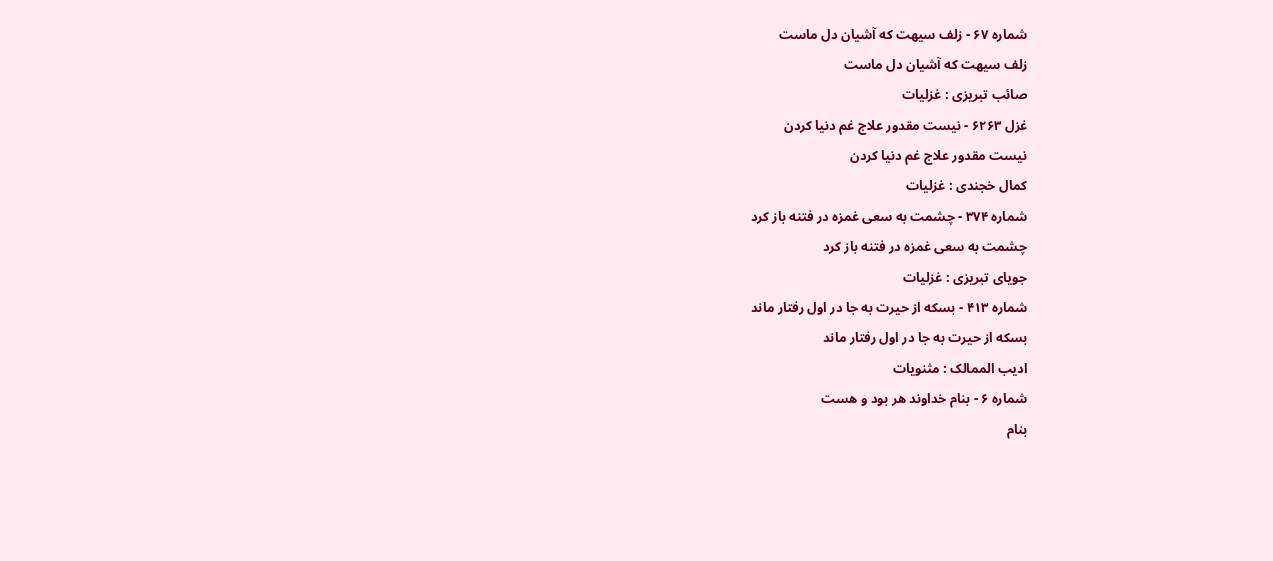شماره ۶۷ - زلف سیهت که آشیان دل ماست
زلف سیهت که آشیان دل ماست
صائب تبریزی : غزلیات
غزل ۶۲۶۳ - نیست مقدور علاج غم دنیا کردن
نیست مقدور علاج غم دنیا کردن
کمال خجندی : غزلیات
شماره ۳۷۴ - چشمت به سعی غمزه در فتنه باز کرد
چشمت به سعی غمزه در فتنه باز کرد
جویای تبریزی : غزلیات
شماره ۴۱۳ - بسکه از حیرت به جا در اول رفتار ماند
بسکه از حیرت به جا در اول رفتار ماند
ادیب الممالک : مثنویات
شماره ۶ - بنام خداوند هر بود و هست
بنام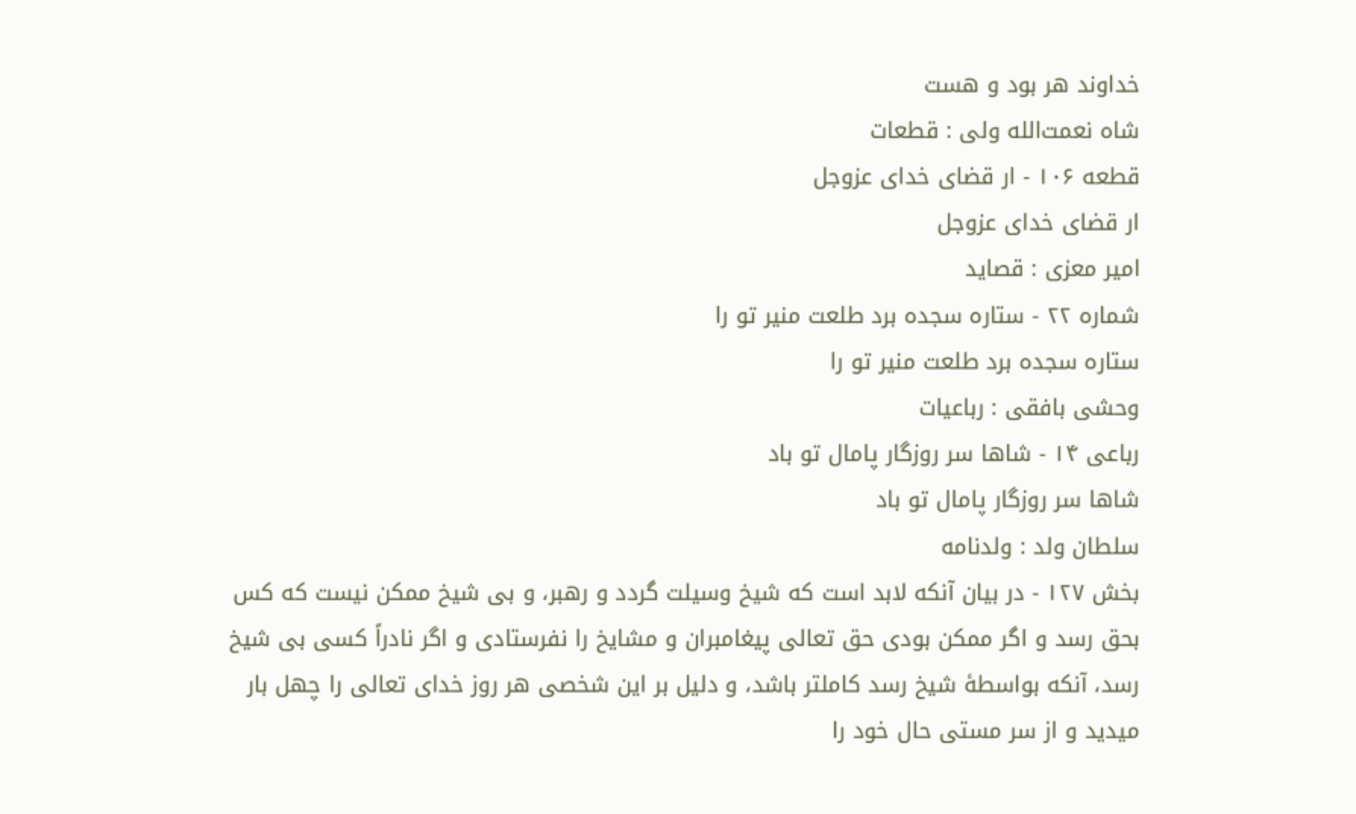خداوند هر بود و هست
شاه نعمت‌الله ولی : قطعات
قطعه ۱۰۶ - ار قضای خدای عزوجل
ار قضای خدای عزوجل
امیر معزی : قصاید
شماره ۲۲ - ستاره سجده برد طلعت منیر تو را
ستاره سجده برد طلعت منیر تو را
وحشی بافقی : رباعیات
رباعی ۱۴ - شاها سر روزگار پامال تو باد
شاها سر روزگار پامال تو باد
سلطان ولد : ولدنامه
بخش ۱۲۷ - در بیان آنکه لابد است که شیخ وسیلت گردد و رهبر، و بی شیخ ممکن نیست که کس بحق رسد و اگر ممکن بودی حق تعالی پیغامبران و مشایخ را نفرستادی و اگر نادراً کسی بی شیخ رسد، آنکه بواسطۀ شیخ رسد کاملتر باشد، و دلیل بر این شخصی هر روز خدای تعالی را چهل بار میدید و از سر مستی حال خود را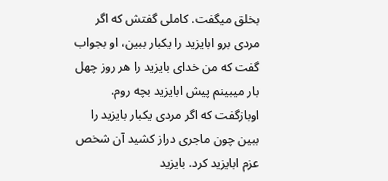بخلق میگفت. کاملی گفتش که اگر مردی برو ابایزید را یکبار ببین، او بجواب گفت که من خدای بایزید را هر روز چهل بار میبینم پیش ابایزید بچه روم. اوبازگفت که اگر مردی یکبار بایزید را ببین چون ماجری دراز کشید آن شخص عزم ابایزید کرد. بایزید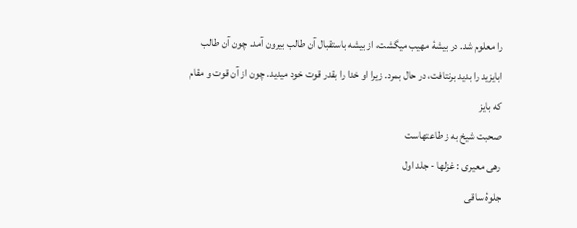را معلوم شد. در بیشۀ مهیب میگشت، از بیشه باستقبال آن طالب بیرون آمد. چون آن طالب ابایزید را بدید برنتافت، در حال بمرد. زیرا او خدا را بقدر قوت خود میدید. چون از آن قوت و مقام که بایز
صحبت شیخ به ز طاعتهاست
رهی معیری : غزلها - جلد اول
جلوهٔ ساقی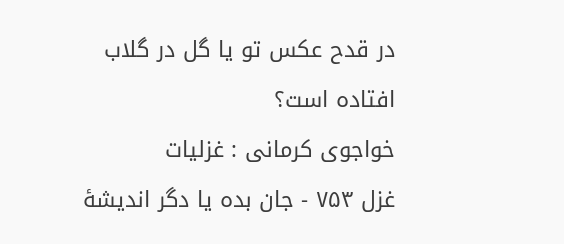در قدح عکس تو یا گل در گلاب افتاده است؟
خواجوی کرمانی : غزلیات
غزل ۷۵۳ - جان بده یا دگر اندیشهٔ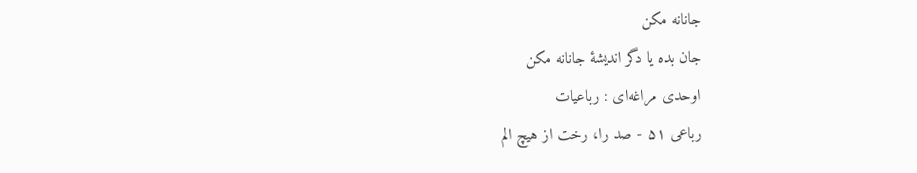جانانه مکن
جان بده یا دگر اندیشهٔ جانانه مکن
اوحدی مراغه‌ای : رباعیات
رباعی ۵۱ - صد را، رخت از هیچ الم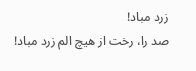زرد مباد!
صد را، رخت از هیچ الم زرد مباد!